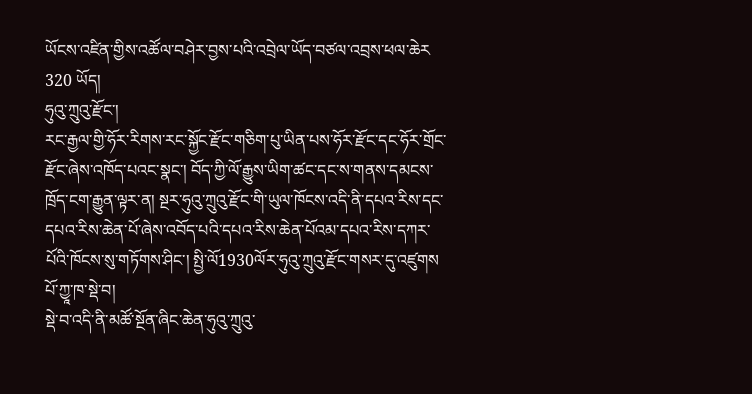ཡོངས་འཛིན་གྱིས་འཚོལ་བཤེར་བྱས་པའི་འབྲེལ་ཡོད་བཙལ་འབྲས་ཕལ་ཆེར 320 ཡོད།
ཧུའུ་ཀྲུའུ་རྫོང་།
རང་རྒྱལ་གྱི་ཧོར་རིགས་རང་སྐྱོང་རྫོང་གཅིག་པུ་ཡིན་པས་ཧོར་རྫོང་དང་ཧོར་གྲོང་རྫོང་ཞེས་འཁོད་པའང་སྣང་། བོད་ཀྱི་ལོ་རྒྱུས་ཡིག་ཚང་དང་ས་གནས་དམངས་ཁྲོད་ངག་རྒྱུན་ལྟར་ན། སྔར་ཧུའུ་ཀྲུའུ་རྫོང་གི་ཡུལ་ཁོངས་འདི་ནི་དཔའ་རིས་དང་དཔའ་རིས་ཆེན་པོ་ཞེས་འབོད་པའི་དཔའ་རིས་ཆེན་པོའམ་དཔའ་རིས་དཀར་པོའི་ཁོངས་སུ་གཏོགས་ཤིང་། སྤྱི་ལོ1930ལོར་ཧུའུ་ཀྲུའུ་རྫོང་གསར་དུ་འཛུགས
པོ་ཀྱཱ་ཁ་སྡེ་བ།
སྡེ་བ་འདི་ནི་མཚོ་སྔོན་ཞིང་ཆེན་ཧུའུ་ཀྲུའུ་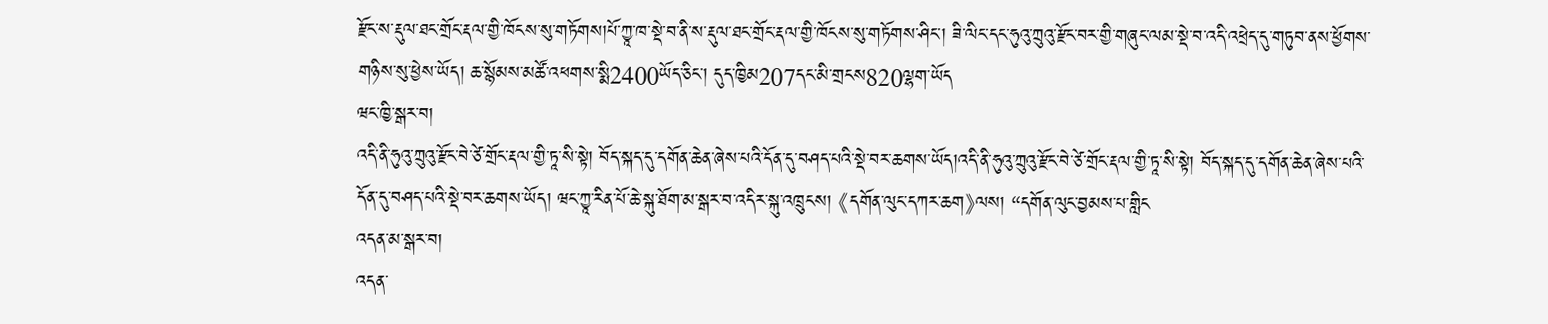རྫོང་ས་རྡུལ་ཐང་གྲོང་རྡལ་གྱི་ཁོངས་སུ་གཏོགས།པོ་ཀྱཱ་ཁ་སྡེ་བ་ནི་ས་རྡུལ་ཐང་གྲོང་རྡལ་གྱི་ཁོངས་སུ་གཏོགས་ཤིང་། ཟི་ལིང་དང་ཧུའུ་ཀྲུའུ་རྫོང་བར་གྱི་གཞུང་ལམ་སྡེ་བ་འདི་འཕྲེད་དུ་གཏུབ་ནས་ཕྱོགས་གཉིས་སུ་ཕྱེས་ཡོད། ཆ་སྙོམས་མཚོ་འཕགས་སྨི2400ཡོད་ཅིང་། དུད་ཁྱིམ207དང་མི་གྲངས820ལྷག་ཡོད
ཝང་ཁྱི་སྒར་བ།
འདི་ནི་ཧུའུ་ཀྲུའུ་རྫོང་བེ་ཙེ་གྲོང་རྡལ་གྱི་ཏཱ་སི་སྟེ། བོད་སྐད་དུ་དགོན་ཆེན་ཞེས་པའི་དོན་དུ་བཤད་པའི་སྡེ་བར་ཆགས་ཡོད།འདི་ནི་ཧུའུ་ཀྲུའུ་རྫོང་བེ་ཙེ་གྲོང་རྡལ་གྱི་ཏཱ་སི་སྟེ། བོད་སྐད་དུ་དགོན་ཆེན་ཞེས་པའི་དོན་དུ་བཤད་པའི་སྡེ་བར་ཆགས་ཡོད། ཝང་ཀྱཱ་རིན་པོ་ཆེ་སྐུ་ཐོག་མ་སྒར་བ་འདིར་སྐུ་འཁྲུངས། 《དགོན་ལུང་དཀར་ཆག》ལས། “དགོན་ལུང་བྱམས་པ་གླིང
འདན་མ་སྒར་བ།
འདན་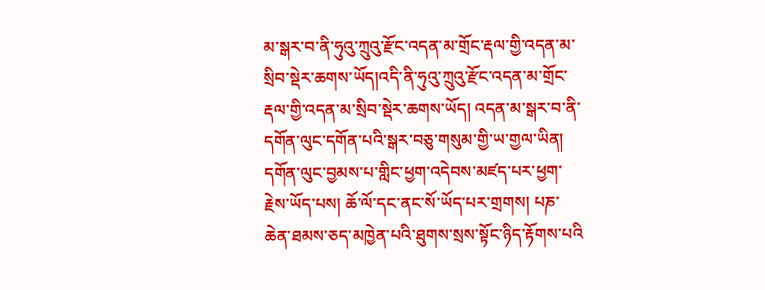མ་སྒར་བ་ནི་ཧུའུ་ཀྲུའུ་རྫོང་འདན་མ་གྲོང་རྡལ་གྱི་འདན་མ་སྲིབ་སྡེར་ཆགས་ཡོད།འདི་ནི་ཧུའུ་ཀྲུའུ་རྫོང་འདན་མ་གྲོང་རྡལ་གྱི་འདན་མ་སྲིབ་སྡེར་ཆགས་ཡོད། འདན་མ་སྒར་བ་ནི་དགོན་ལུང་དགོན་པའི་སྒར་བཅུ་གསུམ་གྱི་ཡ་གྱལ་ཡིན། དགོན་ལུང་བྱམས་པ་གླིང་ཕྱག་འདེབས་མཛད་པར་ཕྱག་རྗེས་ཡོད་པས། ཆོ་ལོ་དང་ནང་སོ་ཡོད་པར་གྲགས། པཎ་ཆེན་ཐམས་ཅད་མཁྱེན་པའི་ཐུགས་སྲས་སྟོང་ཉིད་རྟོགས་པའི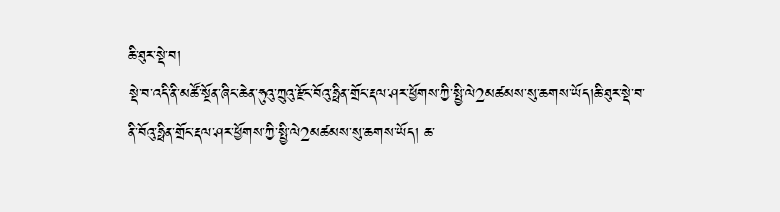ཆི་ཐུར་སྡེ་བ།
སྡེ་བ་འདི་ནི་མཚོ་སྔོན་ཞིང་ཆེན་ཧུའུ་ཀྲུའུ་རྫོང་བོའུ་ཧྥིན་གྲོང་རྡལ་ཤར་ཕྱོགས་ཀྱི་སྤྱི་ལེ2མཚམས་སུ་ཆགས་ཡོད།ཆི་ཐུར་སྡེ་བ་ནི་བོའུ་ཧྥིན་གྲོང་རྡལ་ཤར་ཕྱོགས་ཀྱི་སྤྱི་ལེ2མཚམས་སུ་ཆགས་ཡོད། ཆ་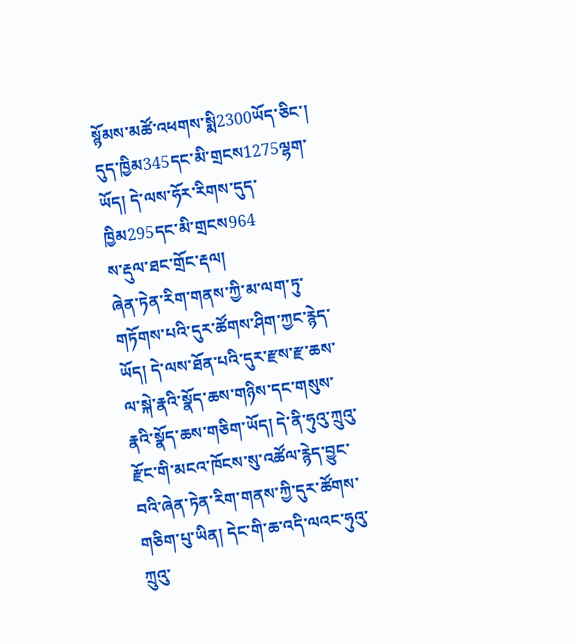སྙོམས་མཚོ་འཕགས་སྨི2300ཡོད་ཅིང་། དུད་ཁྱིམ345དང་མི་གྲངས1275ལྷག་ཡོད། དེ་ལས་ཧོར་རིགས་དུད་ཁྱིམ295དང་མི་གྲངས964
ས་རྡུལ་ཐང་གྲོང་རྡལ།
ཞེན་ཏེན་རིག་གནས་ཀྱི་མ་ལག་ཏུ་གཏོགས་པའི་དུར་ཚོགས་ཤིག་ཀྱང་རྙེད་ཡོད། དེ་ལས་ཐོན་པའི་དུར་རྫས་རྫ་ཆས་ལ་སྐེ་རྣའི་སྣོད་ཆས་གཉིས་དང་གསུས་རྣའི་སྣོད་ཆས་གཅིག་ཡོད། དེ་ནི་ཧུའུ་ཀྲུའུ་རྫོང་གི་མངའ་ཁོངས་སུ་འཚོལ་རྙེད་བྱུང་བའི་ཞེན་ཏེན་རིག་གནས་ཀྱི་དུར་ཚོགས་གཅིག་པུ་ཡིན། དེང་གི་ཆ་འདི་ལའང་ཧུའུ་ཀྲུའུ་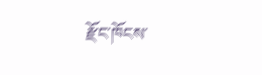རྫོང་ཁོངས་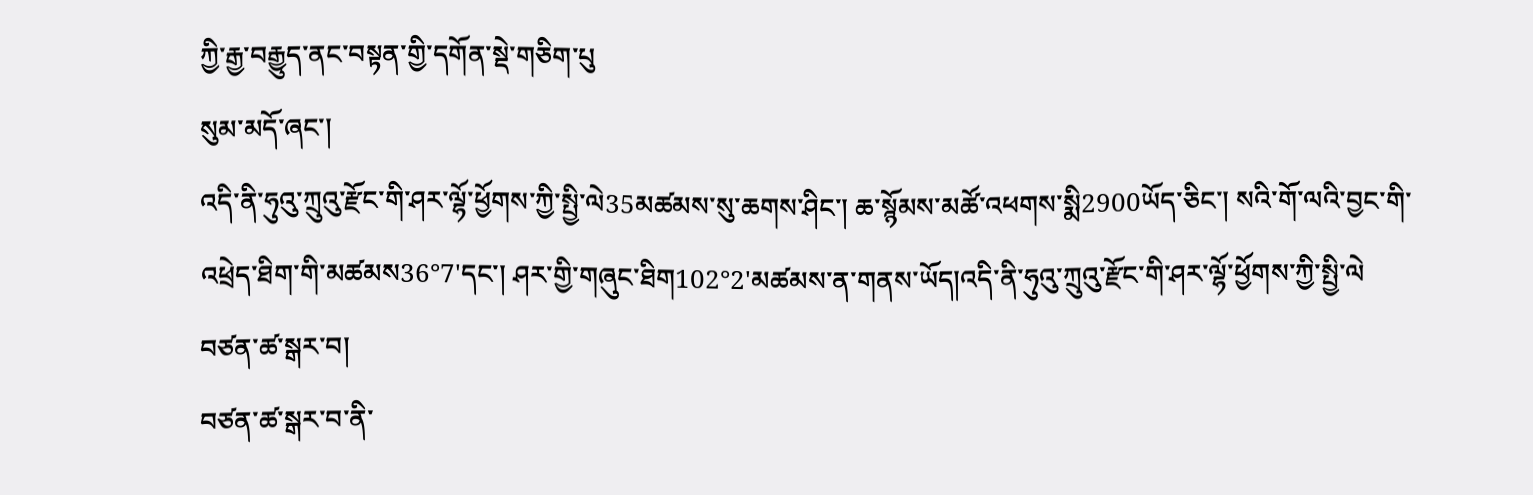ཀྱི་རྒྱ་བརྒྱུད་ནང་བསྟན་གྱི་དགོན་སྡེ་གཅིག་པུ
སུམ་མདོ་ཞང་།
འདི་ནི་ཧུའུ་ཀྲུའུ་རྫོང་གི་ཤར་ལྷོ་ཕྱོགས་ཀྱི་སྤྱི་ལེ35མཚམས་སུ་ཆགས་ཤིང་། ཆ་སྙོམས་མཚོ་འཕགས་སྨི2900ཡོད་ཅིང་། སའི་གོ་ལའི་བྱང་གི་འཕྲེད་ཐིག་གི་མཚམས36°7'དང་། ཤར་གྱི་གཞུང་ཐིག102°2'མཚམས་ན་གནས་ཡོད།འདི་ནི་ཧུའུ་ཀྲུའུ་རྫོང་གི་ཤར་ལྷོ་ཕྱོགས་ཀྱི་སྤྱི་ལེ
བཙན་ཚ་སྒར་བ།
བཙན་ཚ་སྒར་བ་ནི་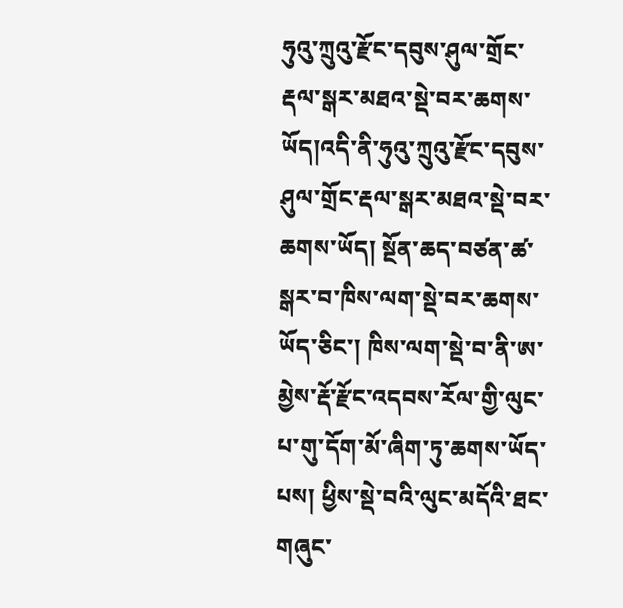ཧུའུ་ཀྲུའུ་རྫོང་དབུས་ཤུལ་གྲོང་རྡལ་སྒར་མཐའ་སྡེ་བར་ཆགས་ཡོད།འདི་ནི་ཧུའུ་ཀྲུའུ་རྫོང་དབུས་ཤུལ་གྲོང་རྡལ་སྒར་མཐའ་སྡེ་བར་ཆགས་ཡོད། སྔོན་ཆད་བཙན་ཚ་སྒར་བ་ཁིས་ལག་སྡེ་བར་ཆགས་ཡོད་ཅིང་། ཁིས་ལག་སྡེ་བ་ནི་ཨ་མྱེས་རྡོ་རྫོང་འདབས་རོལ་གྱི་ལུང་པ་གུ་དོག་མོ་ཞིག་ཏུ་ཆགས་ཡོད་པས། ཕྱིས་སྡེ་བའི་ལུང་མདོའི་ཐང་གཞུང་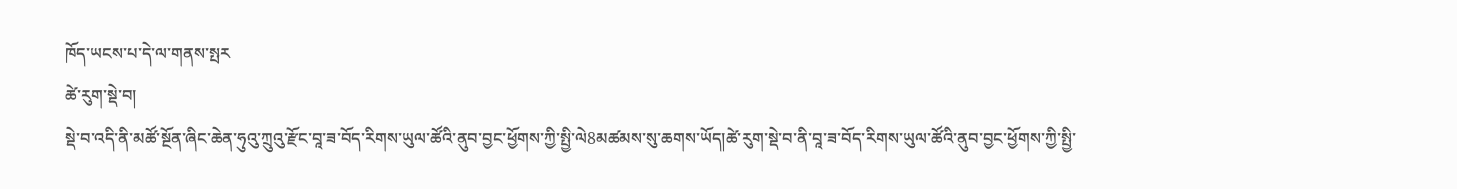ཁོད་ཡངས་པ་དེ་ལ་གནས་སྤར
ཚེ་རུག་སྡེ་བ།
སྡེ་བ་འདི་ནི་མཚོ་སྔོན་ཞིང་ཆེན་ཧུའུ་ཀྲུའུ་རྫོང་བཱ་ཟ་བོད་རིགས་ཡུལ་ཚོའི་ནུབ་བྱང་ཕྱོགས་ཀྱི་སྤྱི་ལེ8མཚམས་སུ་ཆགས་ཡོད།ཚེ་རུག་སྡེ་བ་ནི་བཱ་ཟ་བོད་རིགས་ཡུལ་ཚོའི་ནུབ་བྱང་ཕྱོགས་ཀྱི་སྤྱི་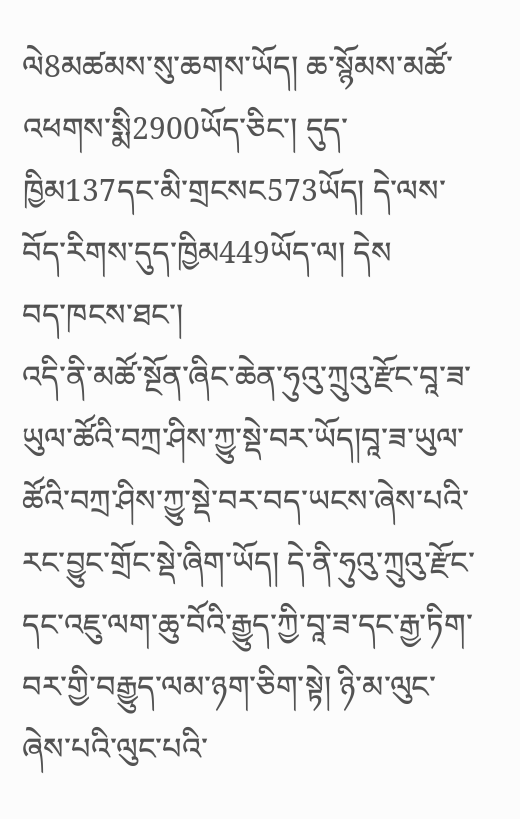ལེ8མཚམས་སུ་ཆགས་ཡོད། ཆ་སྙོམས་མཚོ་འཕགས་སྨི2900ཡོད་ཅིང་། དུད་ཁྱིམ137དང་མི་གྲངསང573ཡོད། དེ་ལས་བོད་རིགས་དུད་ཁྱིམ449ཡོད་ལ། དེས
བད་ཁངས་ཐང་།
འདི་ནི་མཚོ་སྔོན་ཞིང་ཆེན་ཧུའུ་ཀྲུའུ་རྫོང་བཱ་ཟ་ཡུལ་ཚོའི་བཀྲ་ཤིས་ཀྱུ་སྡེ་བར་ཡོད།བཱ་ཟ་ཡུལ་ཚོའི་བཀྲ་ཤིས་ཀྱུ་སྡེ་བར་བད་ཡངས་ཞེས་པའི་རང་བྱུང་གྲོང་སྡེ་ཞིག་ཡོད། དེ་ནི་ཧུའུ་ཀྲུའུ་རྫོང་དང་འཇུ་ལག་ཆུ་བོའི་རྒྱུད་ཀྱི་བཱ་ཟ་དང་རྒྱ་ཏིག་བར་གྱི་བརྒྱུད་ལམ་ཉག་ཅིག་སྟེ། ཉི་མ་ལུང་ཞེས་པའི་ལུང་པའི་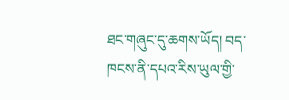ཐང་གཞུང་དུ་ཆགས་ཡོད། བད་ཁངས་ནི་དཔའ་རིས་ཡུལ་གྱི་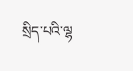སྲིད་པའི་ལྷ